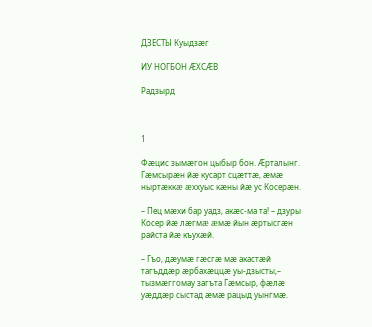ДЗЕСТЫ Куыдзæг

ИУ НОГБОН ÆХСÆВ

Радзырд



1

Фæцис зымæгон цыбыр бон. Æрталынг. Гæмсырæн йæ кусарт сцæттæ, æмæ ныртæккæ æххуыс кæны йæ ус Косерæн.

– Пец мæхи бар уадз, акæс-ма та! – дзуры Косер йæ лæгмæ æмæ йын æртысгæн райста йæ къухæй.

– Гъо, дæумæ гæсгæ мæ акастæй тагъддæр æрбахæццæ уы-дзысты,– тызмæггомау загъта Гæмсыр, фæлæ уæддæр сыстад æмæ рацыд уынгмæ.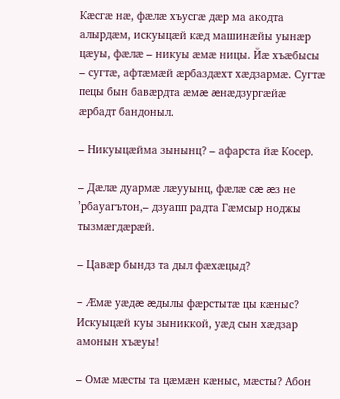Кæсгæ нæ, фæлæ хъусгæ дæр ма акодта алырдæм, искуыцæй кæд машинæйы уынæр цæуы, фæлæ – никуы æмæ ницы. Йæ хъæбысы – сугтæ, афтæмæй æрбаздæхт хæдзармæ. Сугтæ пецы бын бавæрдта æмæ æнæдзургæйæ æрбадт бандоныл.

– Никуыцæйма зынынц? – афарста йæ Косер.

– Дæлæ дуармæ лæууынц, фæлæ сæ æз не ’рбауагътон,– дзуапп радта Гæмсыр ноджы тызмæгдæрæй.

– Цавæр бындз та дыл фæхæцыд?

– Æмæ уæдæ æдылы фæрстытæ цы кæныс? Искуыцæй куы зыниккой, уæд сын хæдзар амонын хъæуы!

– Омæ мæсты та цæмæн кæныс, мæсты? Абон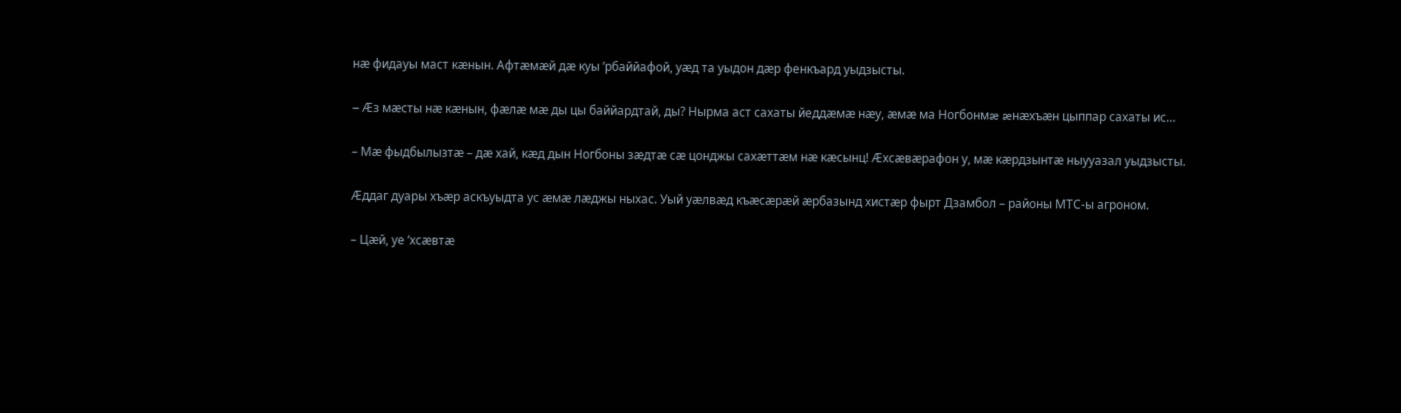нæ фидауы маст кæнын. Афтæмæй дæ куы ’рбаййафой, уæд та уыдон дæр фенкъард уыдзысты.

– Æз мæсты нæ кæнын, фæлæ мæ ды цы баййардтай, ды? Нырма аст сахаты йеддæмæ нæу, æмæ ма Ногбонмæ æнæхъæн цыппар сахаты ис…

– Мæ фыдбылызтæ – дæ хай, кæд дын Ногбоны зæдтæ сæ цонджы сахæттæм нæ кæсынц! Æхсæвæрафон у, мæ кæрдзынтæ ныууазал уыдзысты.

Æддаг дуары хъæр аскъуыдта ус æмæ лæджы ныхас. Уый уæлвæд къæсæрæй æрбазынд хистæр фырт Дзамбол – районы МТС-ы агроном.

– Цæй, уе ’хсæвтæ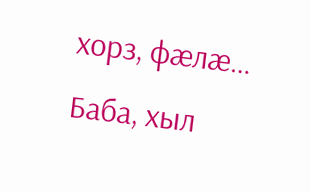хорз, фæлæ… Баба, хыл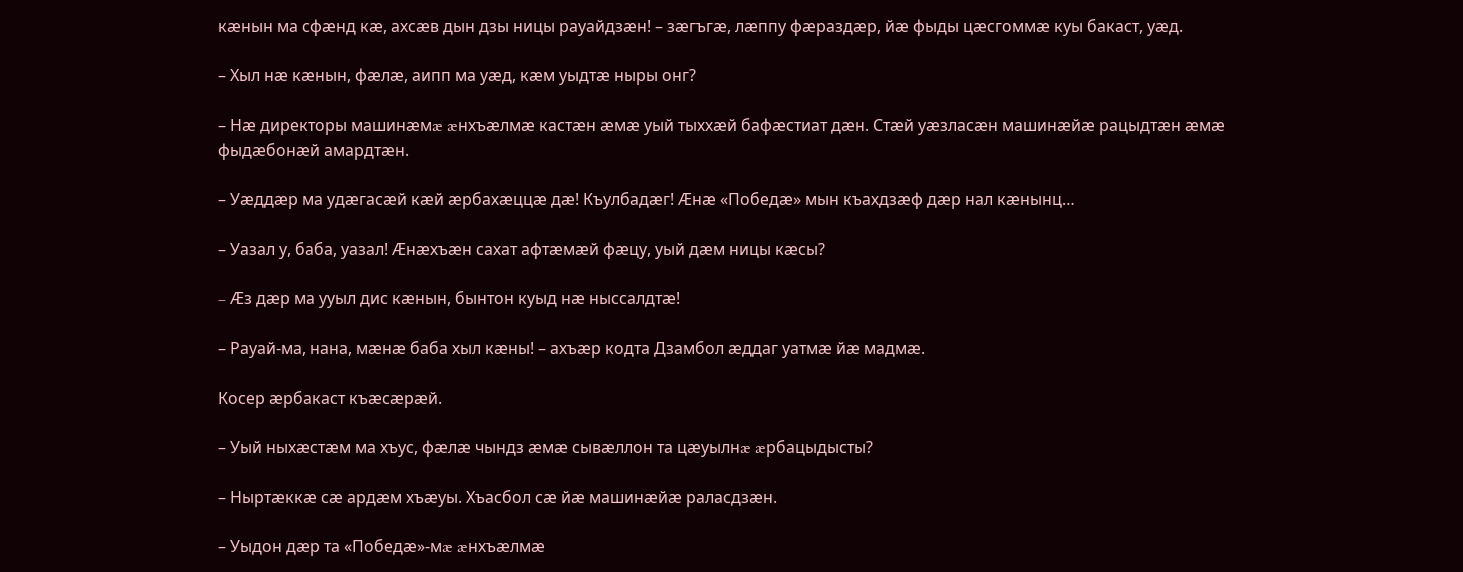кæнын ма сфæнд кæ, ахсæв дын дзы ницы рауайдзæн! – зæгъгæ, лæппу фæраздæр, йæ фыды цæсгоммæ куы бакаст, уæд.

– Хыл нæ кæнын, фæлæ, аипп ма уæд, кæм уыдтæ ныры онг?

– Нæ директоры машинæмæ æнхъæлмæ кастæн æмæ уый тыххæй бафæстиат дæн. Стæй уæзласæн машинæйæ рацыдтæн æмæ фыдæбонæй амардтæн.

– Уæддæр ма удæгасæй кæй æрбахæццæ дæ! Къулбадæг! Æнæ «Победæ» мын къахдзæф дæр нал кæнынц…

– Уазал у, баба, уазал! Æнæхъæн сахат афтæмæй фæцу, уый дæм ницы кæсы?

– Æз дæр ма ууыл дис кæнын, бынтон куыд нæ ныссалдтæ!

– Рауай-ма, нана, мæнæ баба хыл кæны! – ахъæр кодта Дзамбол æддаг уатмæ йæ мадмæ.

Косер æрбакаст къæсæрæй.

– Уый ныхæстæм ма хъус, фæлæ чындз æмæ сывæллон та цæуылнæ æрбацыдысты?

– Ныртæккæ сæ ардæм хъæуы. Хъасбол сæ йæ машинæйæ раласдзæн.

– Уыдон дæр та «Победæ»-мæ æнхъæлмæ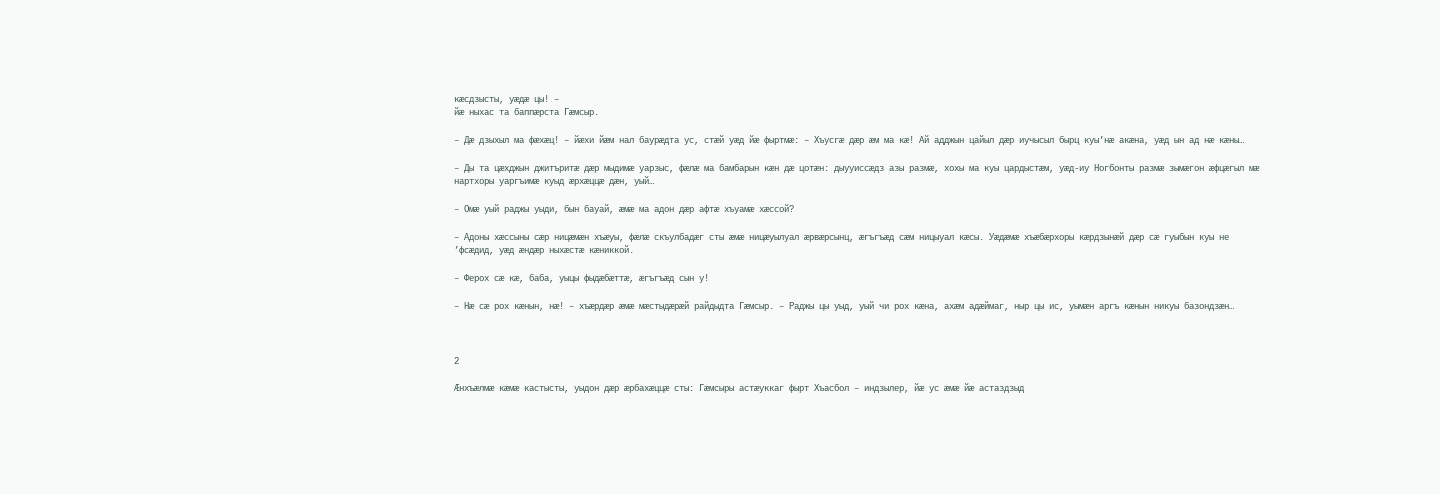кæсдзысты, уæдæ цы! –
йæ ныхас та баппæрста Гæмсыр.

– Дæ дзыхыл ма фæхæц! – йæхи йæм нал баурæдта ус, стæй уæд йæ фыртмæ: – Хъусгæ дæр æм ма кæ! Ай адджын цайыл дæр иучысыл бырц куы’нæ акæна, уæд ын ад нæ кæны…

– Ды та цæхджын джитъритæ дæр мыдимæ уарзыс, фæлæ ма бамбарын кæн дæ цотæн: дыууиссæдз азы размæ, хохы ма куы цардыстæм, уæд-иу Ногбонты размæ зымæгон æфцæгыл мæ нартхоры уаргъимæ куыд æрхæццæ дæн, уый…

– Омæ уый раджы уыди, бын бауай, æмæ ма адон дæр афтæ хъуамæ хæссой?

– Адоны хæссыны сæр ницæмæн хъæуы, фæлæ скъулбадæг сты æмæ ницæуылуал æрвæрсынц, æгъгъæд сæм ницыуал кæсы. Уæдæмæ хъæбæрхоры кæрдзынæй дæр сæ гуыбын куы не ’фсæдид, уæд æндæр ныхæстæ кæниккой.

– Ферох сæ кæ, баба, уыцы фыдæбæттæ, æгъгъæд сын у!

– Нæ сæ рох кæнын, нæ! – хъæрдæр æмæ мæстыдæрæй райдыдта Гæмсыр. – Раджы цы уыд, уый чи рох кæна, ахæм адæймаг, ныр цы ис, уымæн аргъ кæнын никуы базондзæн…



2

Æнхъæлмæ кæмæ кастысты, уыдон дæр æрбахæццæ сты: Гæмсыры астæуккаг фырт Хъасбол – индзылер, йæ ус æмæ йæ астаздзыд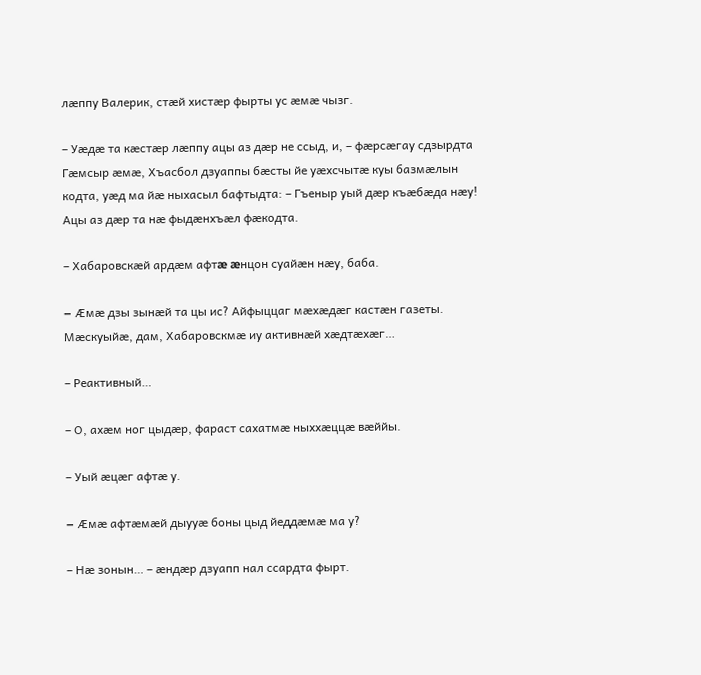лæппу Валерик, стæй хистæр фырты ус æмæ чызг.

– Уæдæ та кæстæр лæппу ацы аз дæр не ссыд, и, – фæрсæгау сдзырдта Гæмсыр æмæ, Хъасбол дзуаппы бæсты йе уæхсчытæ куы базмæлын кодта, уæд ма йæ ныхасыл бафтыдта: – Гъеныр уый дæр къæбæда нæу! Ацы аз дæр та нæ фыдæнхъæл фæкодта.

– Хабаровскæй ардæм афтæ æнцон суайæн нæу, баба.

– Æмæ дзы зынæй та цы ис? Айфыццаг мæхæдæг кастæн газеты. Мæскуыйæ, дам, Хабаровскмæ иу активнæй хæдтæхæг…

– Реактивный…

– О, ахæм ног цыдæр, фараст сахатмæ ныххæццæ вæййы.

– Уый æцæг афтæ у.

– Æмæ афтæмæй дыууæ боны цыд йеддæмæ ма у?

– Нæ зонын… – æндæр дзуапп нал ссардта фырт.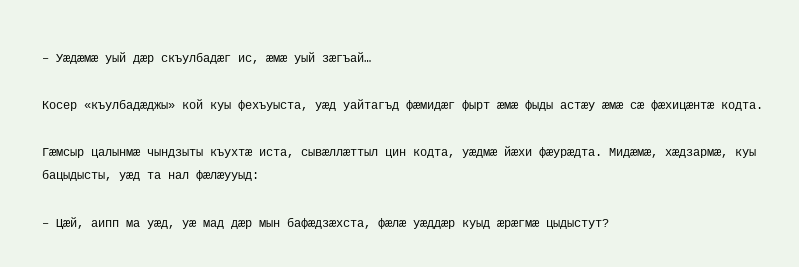– Уæдæмæ уый дæр скъулбадæг ис, æмæ уый зæгъай…

Косер «къулбадæджы» кой куы фехъуыста, уæд уайтагъд фæмидæг фырт æмæ фыды астæу æмæ сæ фæхицæнтæ кодта.

Гæмсыр цалынмæ чындзыты къухтæ иста, сывæллæттыл цин кодта, уæдмæ йæхи фæурæдта. Мидæмæ, хæдзармæ, куы бацыдысты, уæд та нал фæлæууыд:

– Цæй, аипп ма уæд, уæ мад дæр мын бафæдзæхста, фæлæ уæддæр куыд æрæгмæ цыдыстут?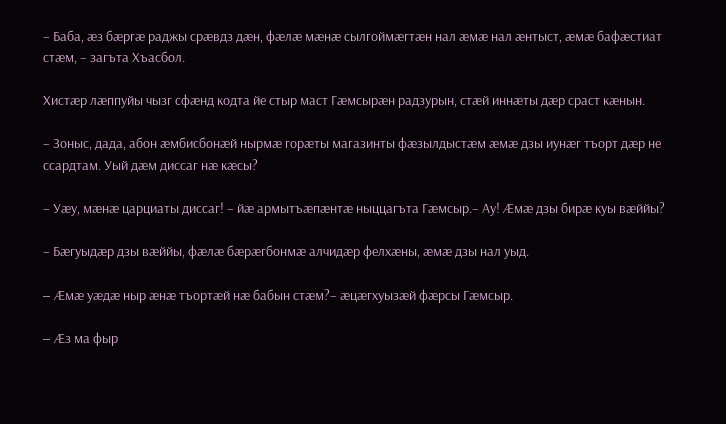– Баба, æз бæргæ раджы срæвдз дæн, фæлæ мæнæ сылгоймæгтæн нал æмæ нал æнтыст, æмæ бафæстиат стæм, – загъта Хъасбол.

Хистæр лæппуйы чызг сфæнд кодта йе стыр маст Гæмсырæн радзурын, стæй иннæты дæр сраст кæнын.

– Зоныс, дада, абон æмбисбонæй нырмæ горæты магазинты фæзылдыстæм æмæ дзы иунæг тъорт дæр не ссардтам. Уый дæм диссаг нæ кæсы?

– Уæу, мæнæ царциаты диссаг! – йæ армытъæпæнтæ ныццагъта Гæмсыр.– Ау! Æмæ дзы бирæ куы вæййы?

– Бæгуыдæр дзы вæййы, фæлæ бæрæгбонмæ алчидæр фелхæны, æмæ дзы нал уыд.

– Æмæ уæдæ ныр æнæ тъортæй нæ бабын стæм?– æцæгхуызæй фæрсы Гæмсыр.

– Æз ма фыр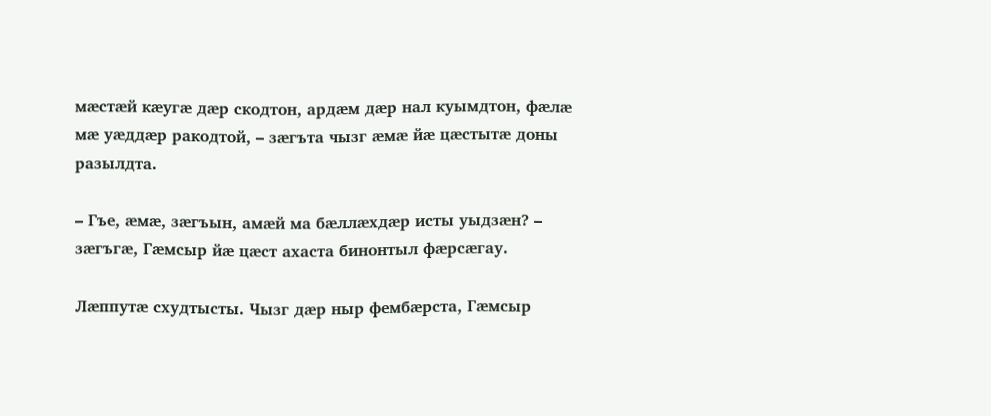мæстæй кæугæ дæр скодтон, ардæм дæр нал куымдтон, фæлæ мæ уæддæр ракодтой, – зæгъта чызг æмæ йæ цæстытæ доны разылдта.

– Гъе, æмæ, зæгъын, амæй ма бæллæхдæр исты уыдзæн? – зæгъгæ, Гæмсыр йæ цæст ахаста бинонтыл фæрсæгау.

Лæппутæ схудтысты. Чызг дæр ныр фембæрста, Гæмсыр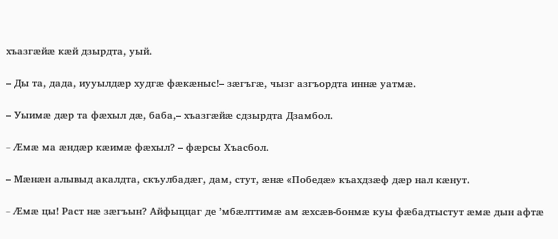хъазгæйæ кæй дзырдта, уый.

– Ды та, дада, иууылдæр худгæ фæкæныс!– зæгъгæ, чызг азгъордта иннæ уатмæ.

– Уыимæ дæр та фæхыл дæ, баба,– хъазгæйæ сдзырдта Дзамбол.

– Æмæ ма æндæр кæимæ фæхыл? – фæрсы Хъасбол.

– Мæнæн алывыд акалдта, скъулбадæг, дам, стут, æнæ «Победæ» къахдзæф дæр нал кæнут.

– Æмæ цы! Раст нæ зæгъын? Айфыццаг де ’мбæлттимæ ам æхсæв-бонмæ куы фæбадтыстут æмæ дын афтæ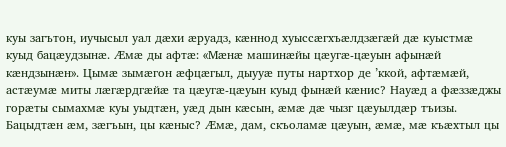куы загътон, иучысыл уал дæхи æруадз, кæннод хуыссæгхъæлдзæгæй дæ куыстмæ куыд бацæудзынæ. Æмæ ды афтæ: «Мæнæ машинæйы цæугæ-цæуын афынæй кæндзынæн». Цымæ зымæгон æфцæгыл, дыууæ путы нартхор де ’ккой, афтæмæй, астæумæ миты лæгæрдгæйæ та цæугæ-цæуын куыд фынæй кæнис? Науæд а фæззæджы горæты сымахмæ куы уыдтæн, уæд дын кæсын, æмæ дæ чызг цæуылдæр тъизы. Бацыдтæн æм, зæгъын, цы кæныс? Æмæ, дам, скъоламæ цæуын, æмæ, мæ къæхтыл цы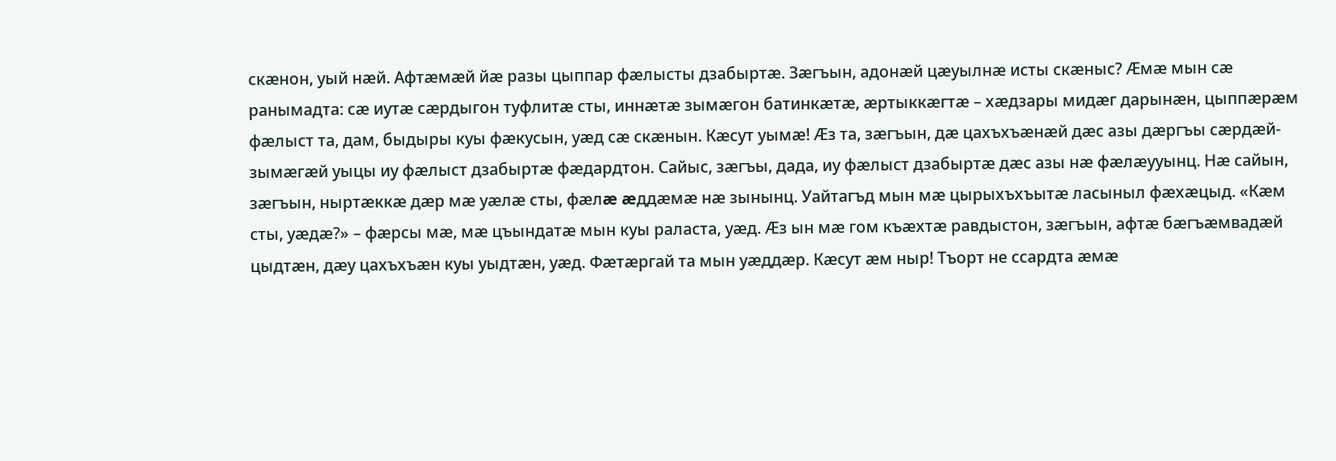скæнон, уый нæй. Афтæмæй йæ разы цыппар фæлысты дзабыртæ. Зæгъын, адонæй цæуылнæ исты скæныс? Æмæ мын сæ ранымадта: сæ иутæ сæрдыгон туфлитæ сты, иннæтæ зымæгон батинкæтæ, æртыккæгтæ – хæдзары мидæг дарынæн, цыппæрæм фæлыст та, дам, быдыры куы фæкусын, уæд сæ скæнын. Кæсут уымæ! Æз та, зæгъын, дæ цахъхъæнæй дæс азы дæргъы сæрдæй-зымæгæй уыцы иу фæлыст дзабыртæ фæдардтон. Сайыс, зæгъы, дада, иу фæлыст дзабыртæ дæс азы нæ фæлæууынц. Нæ сайын, зæгъын, ныртæккæ дæр мæ уæлæ сты, фæлæ æддæмæ нæ зынынц. Уайтагъд мын мæ цырыхъхъытæ ласыныл фæхæцыд. «Кæм сты, уæдæ?» – фæрсы мæ, мæ цъындатæ мын куы раласта, уæд. Æз ын мæ гом къæхтæ равдыстон, зæгъын, афтæ бæгъæмвадæй цыдтæн, дæу цахъхъæн куы уыдтæн, уæд. Фæтæргай та мын уæддæр. Кæсут æм ныр! Тъорт не ссардта æмæ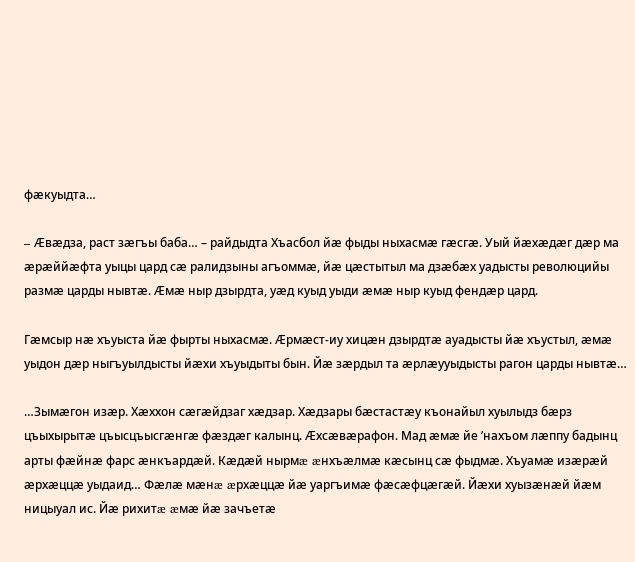фæкуыдта…

– Æвæдза, раст зæгъы баба… – райдыдта Хъасбол йæ фыды ныхасмæ гæсгæ. Уый йæхæдæг дæр ма æрæййæфта уыцы цард сæ ралидзыны агъоммæ, йæ цæстытыл ма дзæбæх уадысты революцийы размæ царды нывтæ. Æмæ ныр дзырдта, уæд куыд уыди æмæ ныр куыд фендæр цард.

Гæмсыр нæ хъуыста йæ фырты ныхасмæ. Æрмæст-иу хицæн дзырдтæ ауадысты йæ хъустыл, æмæ уыдон дæр ныгъуылдысты йæхи хъуыдыты бын. Йæ зæрдыл та æрлæууыдысты рагон царды нывтæ…

…Зымæгон изæр. Хæххон сæгæйдзаг хæдзар. Хæдзары бæстастæу къонайыл хуылыдз бæрз цъыхырытæ цъысцъысгæнгæ фæздæг калынц. Æхсæвæрафон. Мад æмæ йе ’нахъом лæппу бадынц арты фæйнæ фарс æнкъардæй. Кæдæй нырмæ æнхъæлмæ кæсынц сæ фыдмæ. Хъуамæ изæрæй æрхæццæ уыдаид… Фæлæ мæнæ æрхæццæ йæ уаргъимæ фæсæфцæгæй. Йæхи хуызæнæй йæм ницыуал ис. Йæ рихитæ æмæ йæ зачъетæ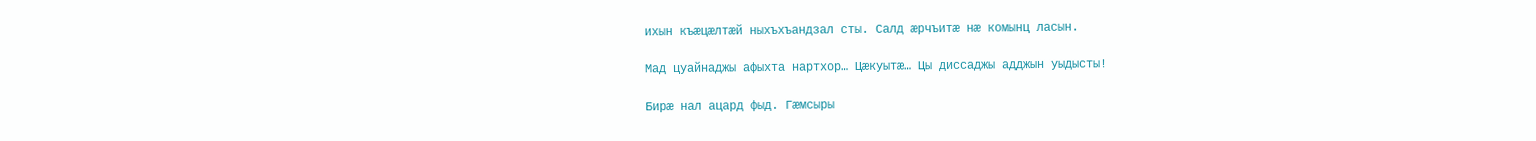ихын къæцæлтæй ныхъхъандзал сты. Салд æрчъитæ нæ комынц ласын.

Мад цуайнаджы афыхта нартхор… Цæкуытæ… Цы диссаджы адджын уыдысты!

Бирæ нал ацард фыд. Гæмсыры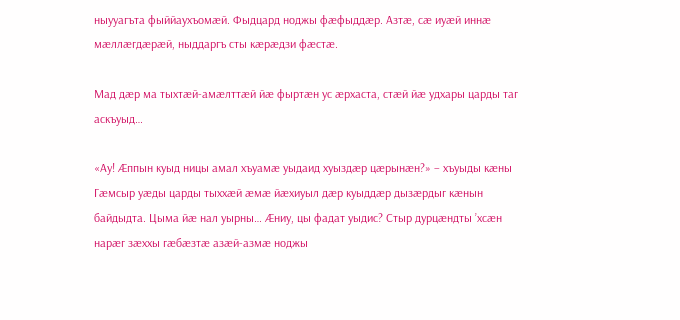ныууагъта фыййаухъомæй. Фыдцард ноджы фæфыддæр. Азтæ, сæ иуæй иннæ мæллæгдæрæй, ныддаргъ сты кæрæдзи фæстæ.

Мад дæр ма тыхтæй-амæлттæй йæ фыртæн ус æрхаста, стæй йæ удхары царды таг аскъуыд…

«Ау! Æппын куыд ницы амал хъуамæ уыдаид хуыздæр цæрынæн?» – хъуыды кæны Гæмсыр уæды царды тыххæй æмæ йæхиуыл дæр куыддæр дызæрдыг кæнын байдыдта. Цыма йæ нал уырны… Æниу, цы фадат уыдис? Стыр дурцæндты ’хсæн нарæг зæххы гæбæзтæ азæй-азмæ ноджы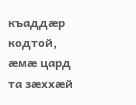къаддæр кодтой, æмæ цард та зæххæй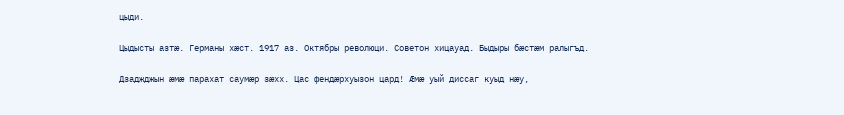цыди.

Цыдысты азтæ. Германы хæст. 1917 аз. Октябры революци. Советон хицауад. Быдыры бæстæм ралыгъд.

Дзаджджын æмæ парахат саумæр зæхх. Цас фендæрхуызон цард! Æмæ уый диссаг куыд нæу,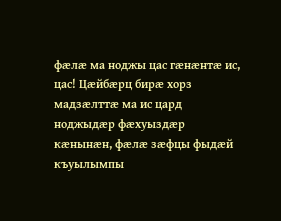фæлæ ма ноджы цас гæнæнтæ ис, цас! Цæйбæрц бирæ хорз мадзæлттæ ма ис цард ноджыдæр фæхуыздæр кæнынæн, фæлæ зæфцы фыдæй къуылымпы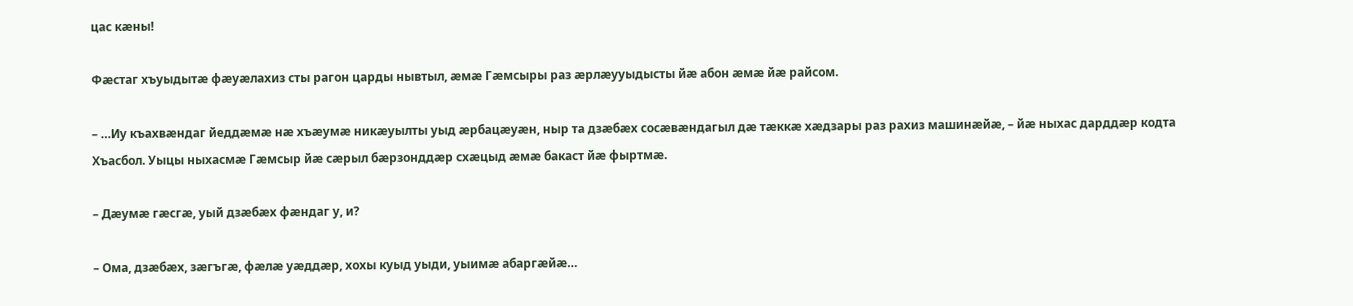цас кæны!

Фæстаг хъуыдытæ фæуæлахиз сты рагон царды нывтыл, æмæ Гæмсыры раз æрлæууыдысты йæ абон æмæ йæ райсом.

– …Иу къахвæндаг йеддæмæ нæ хъæумæ никæуылты уыд æрбацæуæн, ныр та дзæбæх сосæвæндагыл дæ тæккæ хæдзары раз рахиз машинæйæ, – йæ ныхас дарддæр кодта Хъасбол. Уыцы ныхасмæ Гæмсыр йæ сæрыл бæрзонддæр схæцыд æмæ бакаст йæ фыртмæ.

– Дæумæ гæсгæ, уый дзæбæх фæндаг у, и?

– Ома, дзæбæх, зæгъгæ, фæлæ уæддæр, хохы куыд уыди, уыимæ абаргæйæ…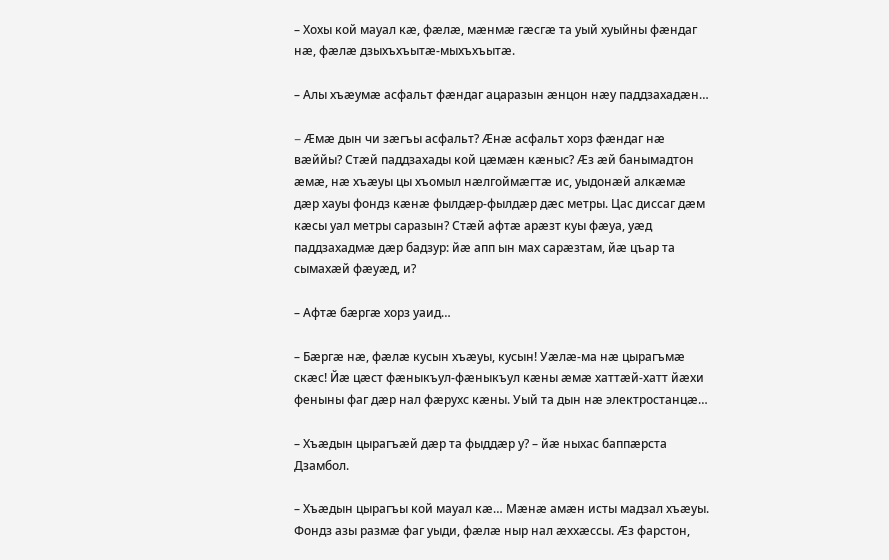– Хохы кой мауал кæ, фæлæ, мæнмæ гæсгæ та уый хуыйны фæндаг нæ, фæлæ дзыхъхъытæ-мыхъхъытæ.

– Алы хъæумæ асфальт фæндаг ацаразын æнцон нæу паддзахадæн…

– Æмæ дын чи зæгъы асфальт? Æнæ асфальт хорз фæндаг нæ вæййы? Стæй паддзахады кой цæмæн кæныс? Æз æй банымадтон æмæ, нæ хъæуы цы хъомыл нæлгоймæгтæ ис, уыдонæй алкæмæ дæр хауы фондз кæнæ фылдæр-фылдæр дæс метры. Цас диссаг дæм кæсы уал метры саразын? Стæй афтæ арæзт куы фæуа, уæд паддзахадмæ дæр бадзур: йæ апп ын мах сарæзтам, йæ цъар та сымахæй фæуæд, и?

– Афтæ бæргæ хорз уаид…

– Бæргæ нæ, фæлæ кусын хъæуы, кусын! Уæлæ-ма нæ цырагъмæ скæс! Йæ цæст фæныкъул-фæныкъул кæны æмæ хаттæй-хатт йæхи феныны фаг дæр нал фæрухс кæны. Уый та дын нæ электростанцæ…

– Хъæдын цырагъæй дæр та фыддæр у? – йæ ныхас баппæрста Дзамбол.

– Хъæдын цырагъы кой мауал кæ… Мæнæ амæн исты мадзал хъæуы. Фондз азы размæ фаг уыди, фæлæ ныр нал æххæссы. Æз фарстон,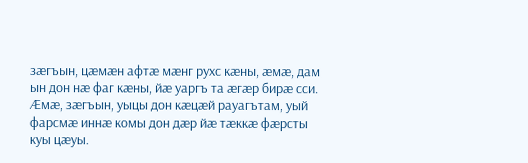зæгъын, цæмæн афтæ мæнг рухс кæны, æмæ, дам ын дон нæ фаг кæны, йæ уаргъ та æгæр бирæ сси. Æмæ, зæгъын, уыцы дон кæцæй рауагътам, уый фарсмæ иннæ комы дон дæр йæ тæккæ фæрсты куы цæуы.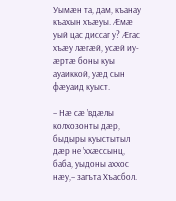Уымæн та, дам, къанау къахын хъæуы. Æмæ уый цас диссаг у? Æгас хъæу лæгæй, усæй иу-æртæ боны куы ауаиккой, уæд сын фæуаид куыст.

– Нæ сæ ’вдæлы колхозонты дæр, быдыры куыстытыл дæр не ’ххæссынц, баба, уыдоны аххос нæу,– загъта Хъасбол.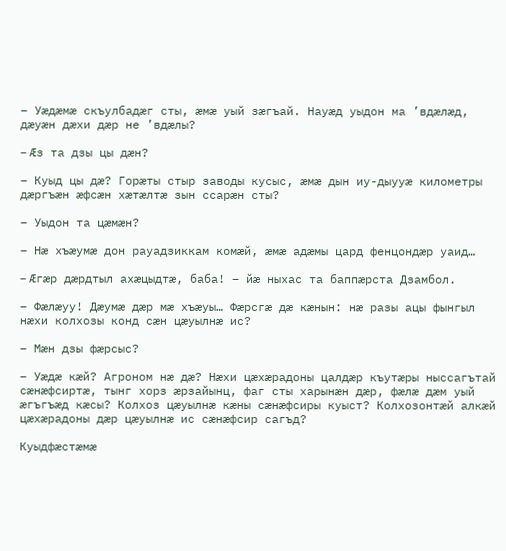– Уæдæмæ скъулбадæг сты, æмæ уый зæгъай. Науæд уыдон ма ’вдæлæд, дæуæн дæхи дæр не ’вдæлы?

– Æз та дзы цы дæн?

– Куыд цы дæ? Горæты стыр заводы кусыс, æмæ дын иу-дыууæ километры дæргъæн æфсæн хæтæлтæ зын ссарæн сты?

– Уыдон та цæмæн?

– Нæ хъæумæ дон рауадзиккам комæй, æмæ адæмы цард фенцондæр уаид…

– Æгæр дæрдтыл ахæцыдтæ, баба! – йæ ныхас та баппæрста Дзамбол.

– Фæлæуу! Дæумæ дæр мæ хъæуы… Фæрсгæ дæ кæнын: нæ разы ацы фынгыл нæхи колхозы конд сæн цæуылнæ ис?

– Мæн дзы фæрсыс?

– Уæдæ кæй? Агроном нæ дæ? Нæхи цæхæрадоны цалдæр къутæры ныссагътай сæнæфсиртæ, тынг хорз æрзайынц, фаг сты харынæн дæр, фæлæ дæм уый æгъгъæд кæсы? Колхоз цæуылнæ кæны сæнæфсиры куыст? Колхозонтæй алкæй цæхæрадоны дæр цæуылнæ ис сæнæфсир сагъд?

Куыдфæстæмæ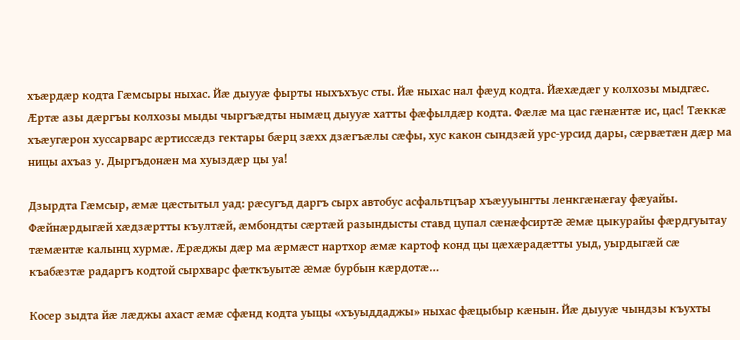хъæрдæр кодта Гæмсыры ныхас. Йæ дыууæ фырты ныхъхъус сты. Йæ ныхас нал фæуд кодта. Йæхæдæг у колхозы мыдгæс. Æртæ азы дæргъы колхозы мыды чыргъæдты нымæц дыууæ хатты фæфылдæр кодта. Фæлæ ма цас гæнæнтæ ис, цас! Тæккæ хъæугæрон хуссарварс æртиссæдз гектары бæрц зæхх дзæгъæлы сæфы, хус какон сындзæй урс-урсид дары, сæрвæтæн дæр ма ницы ахъаз у. Дыргъдонæн ма хуыздæр цы уа!

Дзырдта Гæмсыр, æмæ цæстытыл уад: рæсугъд даргъ сырх автобус асфальтцъар хъæууынгты ленкгæнæгау фæуайы. Фæйнæрдыгæй хæдзæртты къултæй, æмбондты сæртæй разындысты ставд цупал сæнæфсиртæ æмæ цыкурайы фæрдгуытау тæмæнтæ калынц хурмæ. Æрæджы дæр ма æрмæст нартхор æмæ картоф конд цы цæхæрадæтты уыд, уырдыгæй сæ къабæзтæ радаргъ кодтой сырхварс фæткъуытæ æмæ бурбын кæрдотæ…

Косер зыдта йæ лæджы ахаст æмæ сфæнд кодта уыцы «хъуыддаджы» ныхас фæцыбыр кæнын. Йæ дыууæ чындзы къухты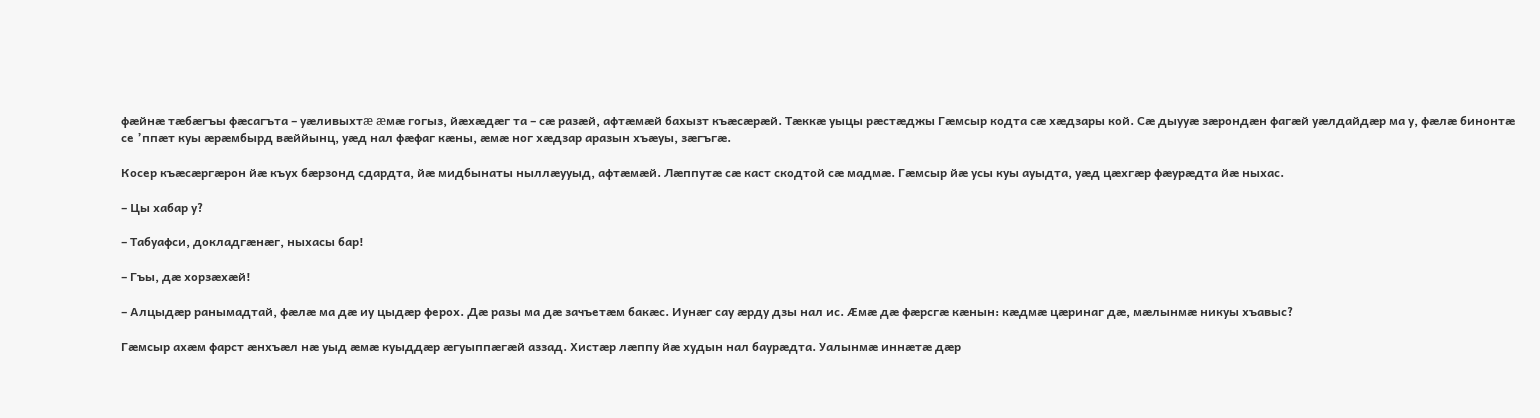фæйнæ тæбæгъы фæсагъта – уæливыхтæ æмæ гогыз, йæхæдæг та – сæ разæй, афтæмæй бахызт къæсæрæй. Тæккæ уыцы рæстæджы Гæмсыр кодта сæ хæдзары кой. Сæ дыууæ зæрондæн фагæй уæлдайдæр ма у, фæлæ бинонтæ се ’ппæт куы æрæмбырд вæййынц, уæд нал фæфаг кæны, æмæ ног хæдзар аразын хъæуы, зæгъгæ.

Косер къæсæргæрон йæ къух бæрзонд сдардта, йæ мидбынаты ныллæууыд, афтæмæй. Лæппутæ сæ каст скодтой сæ мадмæ. Гæмсыр йæ усы куы ауыдта, уæд цæхгæр фæурæдта йæ ныхас.

– Цы хабар у?

– Табуафси, докладгæнæг, ныхасы бар!

– Гъы, дæ хорзæхæй!

– Алцыдæр ранымадтай, фæлæ ма дæ иу цыдæр ферох. Дæ разы ма дæ зачъетæм бакæс. Иунæг сау æрду дзы нал ис. Æмæ дæ фæрсгæ кæнын: кæдмæ цæринаг дæ, мæлынмæ никуы хъавыс?

Гæмсыр ахæм фарст æнхъæл нæ уыд æмæ куыддæр æгуыппæгæй аззад. Хистæр лæппу йæ худын нал баурæдта. Уалынмæ иннæтæ дæр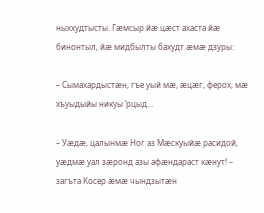ныххудтысты. Гæмсыр йæ цæст ахаста йæ бинонтыл, йæ мидбылты бахудт æмæ дзуры:

– Сымахардыстæн, гъе уый мæ, æцæг, ферох, мæ хъуыдыйы никуы ’рцыд…

– Уæдæ, цалынмæ Ног аз Мæскуыйæ расидой, уæдмæ уал зæронд азы афæндараст кæнут! – загъта Косер æмæ чындзытæн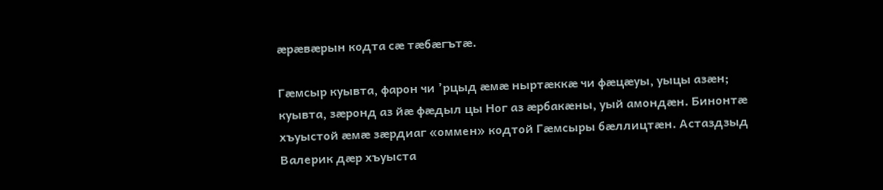æрæвæрын кодта сæ тæбæгътæ.

Гæмсыр куывта, фарон чи ’рцыд æмæ ныртæккæ чи фæцæуы, уыцы азæн; куывта, зæронд аз йæ фæдыл цы Ног аз æрбакæны, уый амондæн. Бинонтæ хъуыстой æмæ зæрдиаг «оммен» кодтой Гæмсыры бæллицтæн. Астаздзыд Валерик дæр хъуыста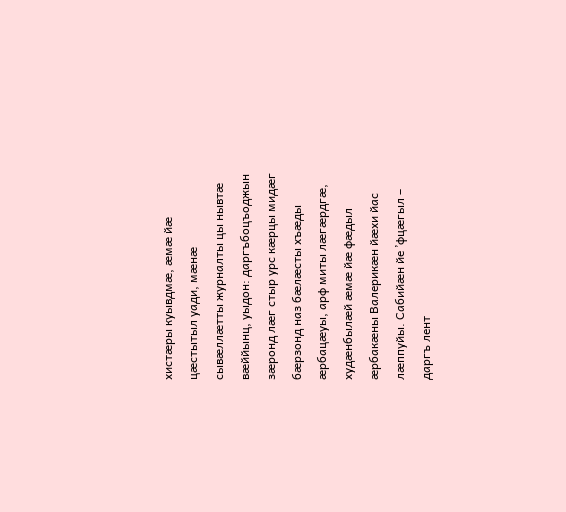хистæры куывдмæ, æмæ йæ цæстытыл уади, мæнæ сывæллæтты журналты цы нывтæ вæййынц, уыдон: даргъбоцъоджын зæронд лæг стыр урс кæрцы мидæг бæрзонд наз бæлæсты хъæды æрбацæуы, арф миты лæгæрдгæ, худæнбылæй æмæ йæ фæдыл æрбакæны Валерикæн йæхи йас лæппуйы. Сабийæн йе ’фцæгыл – даргъ лент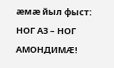æмæ йыл фыст: НОГ АЗ – НОГ АМОНДИМÆ!